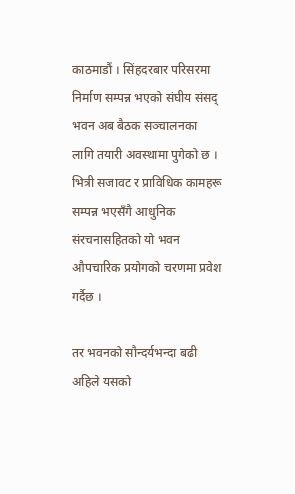काठमाडौं । सिंहदरबार परिसरमा निर्माण सम्पन्न भएको संघीय संसद् भवन अब बैठक सञ्चालनका लागि तयारी अवस्थामा पुगेको छ । भित्री सजावट र प्राविधिक कामहरू सम्पन्न भएसँगै आधुनिक संरचनासहितको यो भवन औपचारिक प्रयोगको चरणमा प्रवेश गर्दैछ ।

तर भवनको सौन्दर्यभन्दा बढी अहिले यसको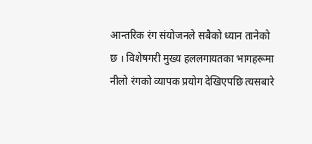आन्तरिक रंग संयोजनले सबैको ध्यान तानेको छ । विशेषगरी मुख्य हललगायतका भागहरूमा नीलो रंगको व्यापक प्रयोग देखिएपछि त्यसबारे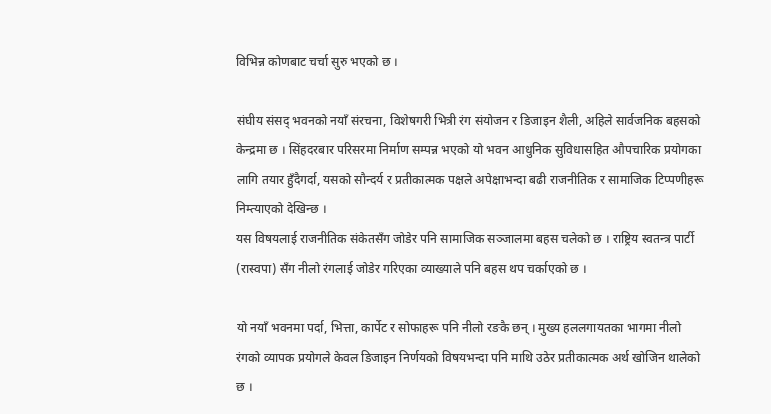विभिन्न कोणबाट चर्चा सुरु भएको छ ।

संघीय संसद् भवनको नयाँ संरचना, विशेषगरी भित्री रंग संयोजन र डिजाइन शैली, अहिले सार्वजनिक बहसको केन्द्रमा छ । सिंहदरबार परिसरमा निर्माण सम्पन्न भएको यो भवन आधुनिक सुविधासहित औपचारिक प्रयोगका लागि तयार हुँदैगर्दा, यसको सौन्दर्य र प्रतीकात्मक पक्षले अपेक्षाभन्दा बढी राजनीतिक र सामाजिक टिप्पणीहरू निम्त्याएको देखिन्छ ।
यस विषयलाई राजनीतिक संकेतसँग जोडेर पनि सामाजिक सञ्जालमा बहस चलेको छ । राष्ट्रिय स्वतन्त्र पार्टी (रास्वपा) सँग नीलो रंगलाई जोडेर गरिएका व्याख्याले पनि बहस थप चर्काएको छ ।

यो नयाँ भवनमा पर्दा, भित्ता, कार्पेट र सोफाहरू पनि नीलो रङकै छन् । मुख्य हललगायतका भागमा नीलो रंगको व्यापक प्रयोगले केवल डिजाइन निर्णयको विषयभन्दा पनि माथि उठेर प्रतीकात्मक अर्थ खोजिन थालेको छ ।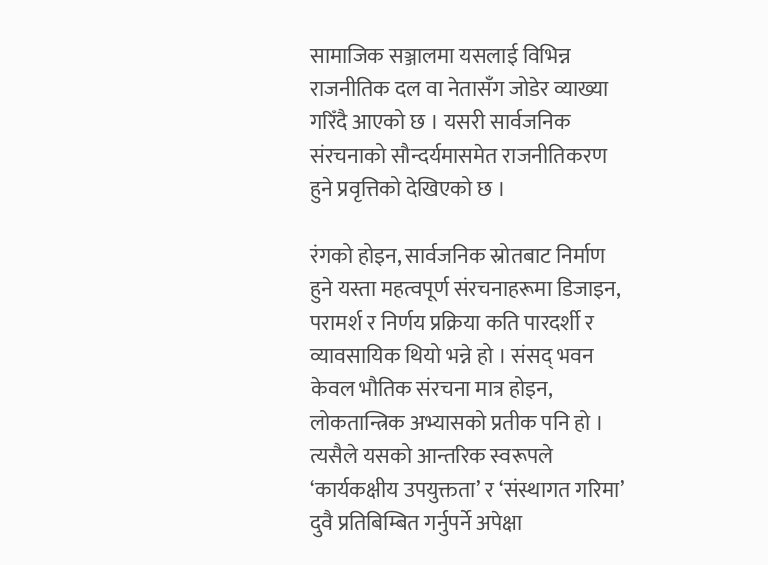सामाजिक सञ्जालमा यसलाई विभिन्न राजनीतिक दल वा नेतासँग जोडेर व्याख्या गरिँदै आएको छ । यसरी सार्वजनिक संरचनाको सौन्दर्यमासमेत राजनीतिकरण हुने प्रवृत्तिको देखिएको छ ।

रंगको होइन, सार्वजनिक स्रोतबाट निर्माण हुने यस्ता महत्वपूर्ण संरचनाहरूमा डिजाइन, परामर्श र निर्णय प्रक्रिया कति पारदर्शी र व्यावसायिक थियो भन्ने हो । संसद् भवन केवल भौतिक संरचना मात्र होइन, लोकतान्त्रिक अभ्यासको प्रतीक पनि हो । त्यसैले यसको आन्तरिक स्वरूपले ‘कार्यकक्षीय उपयुक्तता’ र ‘संस्थागत गरिमा’ दुवै प्रतिबिम्बित गर्नुपर्ने अपेक्षा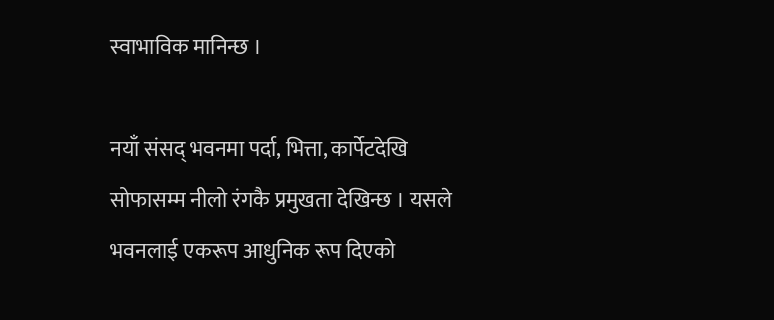स्वाभाविक मानिन्छ ।

नयाँ संसद् भवनमा पर्दा, भित्ता, कार्पेटदेखि सोफासम्म नीलो रंगकै प्रमुखता देखिन्छ । यसले भवनलाई एकरूप आधुनिक रूप दिएको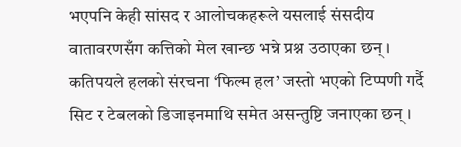भएपनि केही सांसद र आलोचकहरूले यसलाई संसदीय वातावरणसँग कत्तिको मेल खान्छ भन्ने प्रश्न उठाएका छन् । कतिपयले हलको संरचना ‘फिल्म हल’ जस्तो भएको टिप्पणी गर्दै सिट र टेबलको डिजाइनमाथि समेत असन्तुष्टि जनाएका छन् ।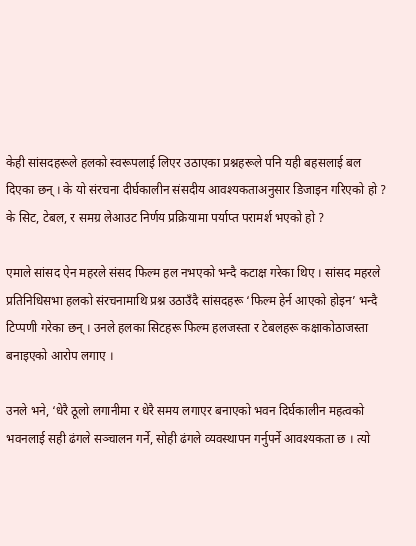केही सांसदहरूले हलको स्वरूपलाई लिएर उठाएका प्रश्नहरूले पनि यही बहसलाई बल दिएका छन् । के यो संरचना दीर्घकालीन संसदीय आवश्यकताअनुसार डिजाइन गरिएको हो ? के सिट, टेबल, र समग्र लेआउट निर्णय प्रक्रियामा पर्याप्त परामर्श भएको हो ?

एमाले सांसद ऐन महरले संसद फिल्म हल नभएको भन्दै कटाक्ष गरेका थिए । सांसद महरले प्रतिनिधिसभा हलको संरचनामाथि प्रश्न उठाउँदै सांसदहरू ‘फिल्म हेर्न आएको होइन’ भन्दै टिप्पणी गरेका छन् । उनले हलका सिटहरू फिल्म हलजस्ता र टेबलहरू कक्षाकोठाजस्ता बनाइएको आरोप लगाए ।

उनले भने, ‘धेरै ठूलो लगानीमा र धेरै समय लगाएर बनाएको भवन दिर्घकालीन महत्वको भवनलाई सही ढंगले सञ्चालन गर्ने, सोही ढंगले व्यवस्थापन गर्नुपर्ने आवश्यकता छ । त्यो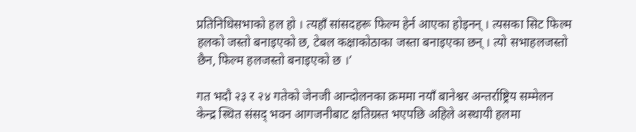प्रतिनिधिसभाको हल हो । त्यहाँ सांसदहरू फिल्म हेर्न आएका होइनन् । त्यसका सिट फिल्म हलको जस्तो बनाइएको छ, टेबल कक्षाकोठाका जस्ता बनाइएका छन् । त्यो सभाहलजस्तो छैन, फिल्म हलजस्तो बनाइएको छ ।’

गत भदौ २३ र २४ गतेको जेनजी आन्दोलनका क्रममा नयाँ बानेश्वर अन्तर्राष्ट्रिय सम्मेलन केन्द्र स्थित संसद् भवन आगजनीबाट क्षतिग्रस्त भएपछि अहिले अस्थायी हलमा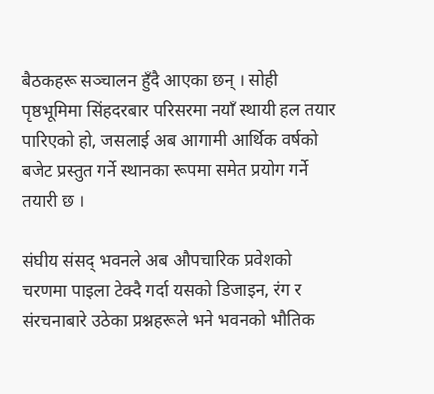बैठकहरू सञ्चालन हुँदै आएका छन् । सोही पृष्ठभूमिमा सिंहदरबार परिसरमा नयाँ स्थायी हल तयार पारिएको हो, जसलाई अब आगामी आर्थिक वर्षको बजेट प्रस्तुत गर्ने स्थानका रूपमा समेत प्रयोग गर्ने तयारी छ ।

संघीय संसद् भवनले अब औपचारिक प्रवेशको चरणमा पाइला टेक्दै गर्दा यसको डिजाइन, रंग र संरचनाबारे उठेका प्रश्नहरूले भने भवनको भौतिक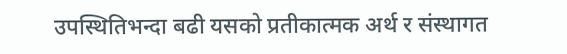उपस्थितिभन्दा बढी यसको प्रतीकात्मक अर्थ र संस्थागत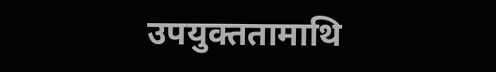उपयुक्ततामाथि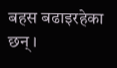बहस बढाइरहेका छन् ।